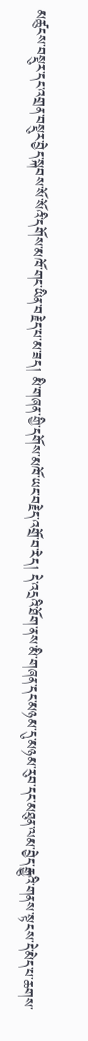མཚུངས་བསྡུར་དང་འགྲན་བསྡུར་བྱེད་སྐབས་སོ་སོའི་དགོས་མཁོ་གང་ཡིན་བརྗེད་པ་མ་ཟད། མི་གཞན་གྱི་དགོས་མཁོ་ཡང་བརྗེད་འགྲོ་བ་རེད། དེ་འདྲའི་ཐོག་ནས་མི་གཞན་དང་མཉམ་དུ་མཉམ་རུབ་དང་མཐུན་ལམ་བྱེད་རྒྱུའི་གནས་སྟངས་དེ་མེད་པ་ཆགས་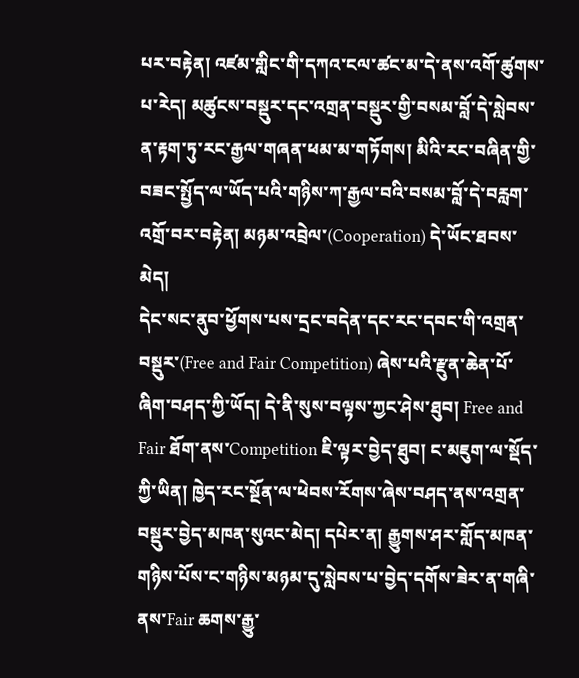པར་བརྟེན། འཛམ་གླིང་གི་དཀའ་ངལ་ཚང་མ་དེ་ནས་འགོ་ཚུགས་པ་རེད། མཚུངས་བསྡུར་དང་འགྲན་བསྡུར་གྱི་བསམ་བློ་དེ་སླེབས་ན་རྟག་ཏུ་རང་རྒྱལ་གཞན་ཕམ་མ་གཏོགས། མིའི་རང་བཞིན་གྱི་བཟང་སྤྱོད་ལ་ཡོད་པའི་གཉིས་ཀ་རྒྱལ་བའི་བསམ་བློ་དེ་བརླག་འགྲོ་བར་བརྟེན། མཉམ་འབྲེལ་(Cooperation) དེ་ཡོང་ཐབས་མེད།
དེང་སང་ནུབ་ཕྱོགས་པས་དྲང་བདེན་དང་རང་དབང་གི་འགྲན་བསྡུར་(Free and Fair Competition) ཞེས་པའི་རྫུན་ཆེན་པོ་ཞིག་བཤད་ཀྱི་ཡོད། དེ་ནི་སུས་བལྟས་ཀྱང་ཤེས་ཐུབ། Free and Fair ཐོག་ནས་Competition ཇི་ལྟར་བྱེད་ཐུབ། ང་མཇུག་ལ་སྡོད་ཀྱི་ཡིན། ཁྱེད་རང་སྔོན་ལ་ཕེབས་རོགས་ཞེས་བཤད་ནས་འགྲན་བསྡུར་བྱེད་མཁན་སུའང་མེད། དཔེར་ན། རྒྱུགས་ཤར་གློད་མཁན་གཉིས་པོས་ང་གཉིས་མཉམ་དུ་སླེབས་པ་བྱེད་དགོས་ཟེར་ན་གཞི་ནས་Fair ཆགས་རྒྱུ་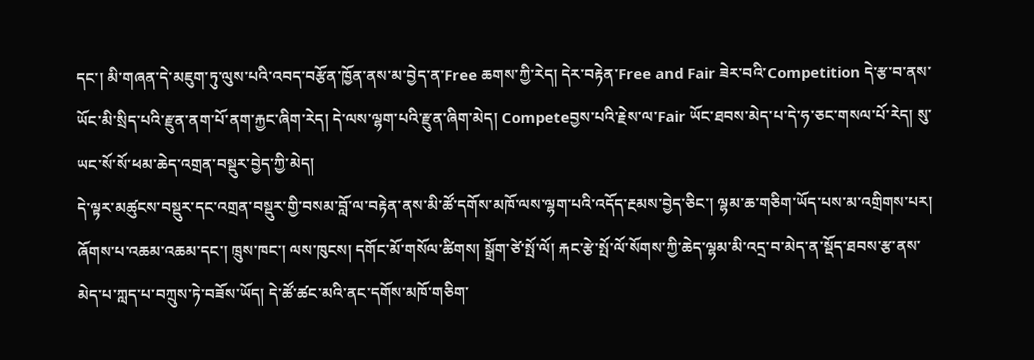དང་། མི་གཞན་དེ་མཇུག་ཏུ་ལུས་པའི་འབད་བརྩོན་ཁྱོན་ནས་མ་བྱེད་ན་Free ཆགས་ཀྱི་རེད། དེར་བརྟེན་Free and Fair ཟེར་བའི་Competition དེ་རྩ་བ་ནས་ཡོང་མི་སྲིད་པའི་རྫུན་ནག་པོ་ནག་རྐྱང་ཞིག་རེད། དེ་ལས་ལྷག་པའི་རྫུན་ཞིག་མེད། Competeབྱས་པའི་རྗེས་ལ་Fair ཡོང་ཐབས་མེད་པ་དེ་ཧ་ཅང་གསལ་པོ་རེད། སུ་ཡང་སོ་སོ་ཕམ་ཆེད་འགྲན་བསྡུར་བྱེད་ཀྱི་མེད།
དེ་ལྟར་མཚུངས་བསྡུར་དང་འགྲན་བསྡུར་གྱི་བསམ་བློ་ལ་བརྟེན་ནས་མི་ཚོ་དགོས་མཁོ་ལས་ལྷག་པའི་འདོད་རྔམས་བྱེད་ཅིང་། ལྷམ་ཆ་གཅིག་ཡོད་པས་མ་འགྲིགས་པར། ཞོགས་པ་འཆམ་འཆམ་དང་། ཁྲུས་ཁང་། ལས་ཁུངས། དགོང་མོ་གསོལ་ཚིགས། སྒྲོག་ཙེ་སྤོ་ལོ། རྐང་རྩེ་སྤོ་ལོ་སོགས་ཀྱི་ཆེད་ལྷམ་མི་འདྲ་བ་མེད་ན་སྡོད་ཐབས་རྩ་ནས་མེད་པ་ཀླད་པ་བཀྲུས་ཏེ་བཟོས་ཡོད། དེ་ཚོ་ཚང་མའི་ནང་དགོས་མཁོ་གཅིག་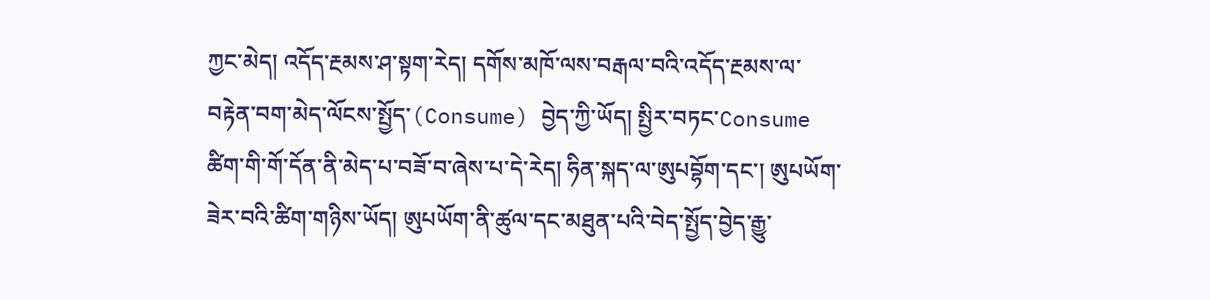ཀྱང་མེད། འདོད་རྔམས་ཤ་སྟག་རེད། དགོས་མཁོ་ལས་བརྒལ་བའི་འདོད་རྔམས་ལ་བརྟེན་བག་མེད་ལོངས་སྤྱོད་(Consume) བྱེད་ཀྱི་ཡོད། སྤྱིར་བཏང་Consume ཚིག་གི་གོ་དོན་ནི་མེད་པ་བཟོ་བ་ཞེས་པ་དེ་རེད། ཧིན་སྐད་ལ་ཨུཔབྷོག་དང་། ཨུཔཡོག་ཟེར་བའི་ཚིག་གཉིས་ཡོད། ཨུཔཡོག་ནི་ཚུལ་དང་མཐུན་པའི་བེད་སྤྱོད་བྱེད་རྒྱུ་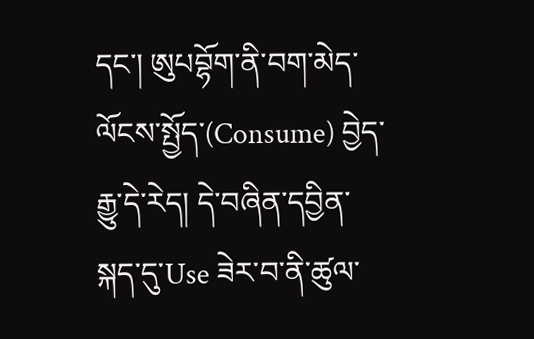དང་། ཨུཔབྷོག་ནི་བག་མེད་ལོངས་སྤྱོད་(Consume) བྱེད་རྒྱུ་དེ་རེད། དེ་བཞིན་དབྱིན་སྐད་དུ་Use ཟེར་བ་ནི་ཚུལ་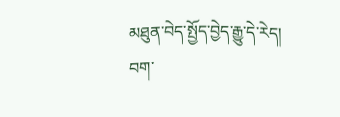མཐུན་བེད་སྤྱོད་བྱེད་རྒྱུ་དེ་རེད།
བག་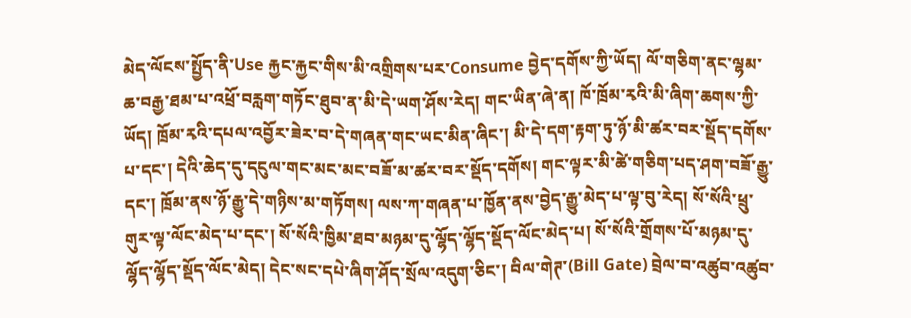མེད་ལོངས་སྤྱོད་ནི་Use རྐྱང་རྐྱང་གིས་མི་འགྲིགས་པར་Consume བྱེད་དགོས་ཀྱི་ཡོད། ལོ་གཅིག་ནང་ལྷམ་ཆ་བརྒྱ་ཐམ་པ་འཕྲོ་བརླག་གཏོང་ཐུབ་ན་མི་དེ་ཡག་ཤོས་རེད། གང་ཡིན་ཞེ་ན། ཁོ་ཁྲོམ་རྭའི་མི་ཞིག་ཆགས་ཀྱི་ཡོད། ཁྲོམ་རྭའི་དཔལ་འབྱོར་ཟེར་བ་དེ་གཞན་གང་ཡང་མིན་ཞིང་། མི་དེ་དག་རྟག་ཏུ་ཉོ་མི་ཚར་བར་སྡོད་དགོས་པ་དང་། དེའི་ཆེད་དུ་དངུལ་གང་མང་མང་བཟོ་མ་ཚར་བར་སྡོད་དགོས། གང་ལྟར་མི་ཚེ་གཅིག་པད་ཤག་བཟོ་རྒྱུ་དང་། ཁྲོམ་ནས་ཉོ་རྒྱུ་དེ་གཉིས་མ་གཏོགས། ལས་ཀ་གཞན་པ་ཁྱོན་ནས་བྱེད་རྒྱུ་མེད་པ་ལྟ་བུ་རེད། སོ་སོའི་ཕྲུ་གུར་ལྟ་ལོང་མེད་པ་དང་། སོ་སོའི་ཁྱིམ་ཐབ་མཉམ་དུ་ལྷོད་ལྷོད་སྡོད་ལོང་མེད་པ། སོ་སོའི་གྲོགས་པོ་མཉམ་དུ་ལྷོད་ལྷོད་སྡོད་ལོང་མེད། དེང་སང་དཔེ་ཞིག་ཤོད་སྲོལ་འདུག་ཅིང་། བིལ་གེཊ་(Bill Gate) བྲེལ་བ་འཚུབ་འཚུབ་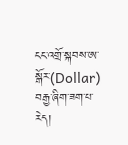ངང་འགྲོ་སྐབས་ཨ་སྒོར་(Dollar) བརྒྱ་ཞིག་ཟག་པ་རེད།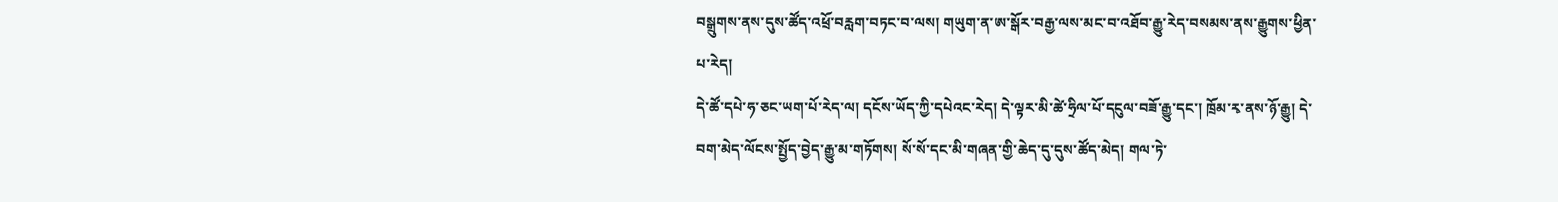བསྒྲུགས་ནས་དུས་ཚོད་འཕྲོ་བརླག་བཏང་བ་ལས། གཡུག་ན་ཨ་སྒོར་བརྒྱ་ལས་མང་བ་འཐོབ་རྒྱུ་རེད་བསམས་ནས་རྒྱུགས་ཕྱིན་པ་རེད།
དེ་ཚོ་དཔེ་ཧ་ཅང་ཡག་པོ་རེད་ལ། དངོས་ཡོད་ཀྱི་དཔེའང་རེད། དེ་ལྟར་མི་ཚེ་ཧྲིལ་པོ་དངུལ་བཟོ་རྒྱུ་དང་། ཁྲོམ་རྭ་ནས་ཉོ་རྒྱུ། དེ་བག་མེད་ལོངས་སྤྱོད་བྱེད་རྒྱུ་མ་གཏོགས། སོ་སོ་དང་མི་གཞན་གྱི་ཆེད་དུ་དུས་ཚོད་མེད། གལ་ཏེ་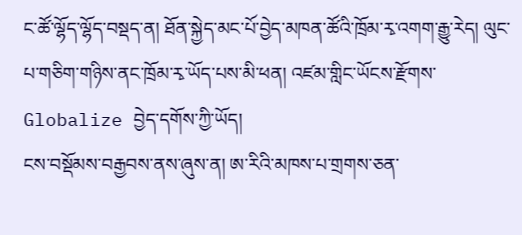ང་ཚོ་ལྷོད་ལྷོད་བསྡད་ན། ཐོན་སྐྱེད་མང་པོ་བྱེད་མཁན་ཚོའི་ཁྲོམ་རྭ་འགག་རྒྱུ་རེད། ལུང་པ་གཅིག་གཉིས་ནང་ཁྲོམ་རྭ་ཡོད་པས་མི་ཕན། འཛམ་གླིང་ཡོངས་རྫོགས་Globalize བྱེད་དགོས་ཀྱི་ཡོད།
ངས་བསྡོམས་བརྒྱབས་ནས་ཞུས་ན། ཨ་རིའི་མཁས་པ་གྲགས་ཅན་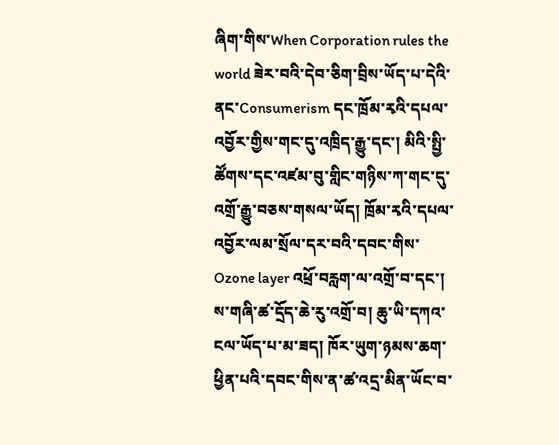ཞིག་གིས་When Corporation rules the world ཟེར་བའི་དེབ་ཅིག་བྲིས་ཡོད་པ་དེའི་ནང་Consumerism དང་ཁྲོམ་རྭའི་དཔལ་འབྱོར་གྱིས་གང་དུ་འཁྲིད་རྒྱུ་དང་། མིའི་སྤྱི་ཚོགས་དང་འཛམ་བུ་གླིང་གཉིས་ཀ་གང་དུ་འགྲོ་རྒྱུ་བཅས་གསལ་ཡོད། ཁྲོམ་རྭའི་དཔལ་འབྱོར་ལམ་སྲོལ་དར་བའི་དབང་གིས་Ozone layer འཕྲོ་བརླག་ལ་འགྲོ་བ་དང་། ས་གཞི་ཚ་དྲོད་ཆེ་རུ་འགྲོ་བ། ཆུ་ཡི་དཀའ་ངལ་ཡོད་པ་མ་ཟད། ཁོར་ཡུག་ཉམས་ཆག་ཕྱིན་པའི་དབང་གིས་ན་ཚ་འདྲ་མིན་ཡོང་བ་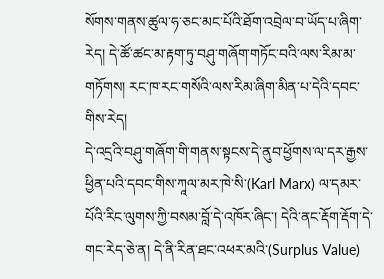སོགས་གནས་ཚུལ་ཧ་ཅང་མང་པོའི་ཐོག་འབྲེལ་བ་ཡོད་པ་ཞིག་རེད། དེ་ཚོ་ཚང་མ་རྟག་ཏུ་བཤུ་གཞོག་གཏོང་བའི་ལས་རིམ་མ་གཏོགས། རང་ཁ་རང་གསོའི་ལས་རིམ་ཞིག་མིན་པ་དེའི་དབང་གིས་རེད།
དེ་འདྲའི་བཤུ་གཞོག་གི་གནས་སྟངས་དེ་ནུབ་ཕྱོགས་ལ་དར་རྒྱས་ཕྱིན་པའི་དབང་གིས་ཀཱལ་མར་ཁེ་སི་(Karl Marx) ལ་དམར་པོའི་རིང་ལུགས་ཀྱི་བསམ་བློ་དེ་འཁོར་ཞིང་། དེའི་ནང་རྡོག་རྡོག་དེ་གང་རེད་ཅེ་ན། དེ་ནི་རིན་ཐང་འཕར་མའི་(Surplus Value)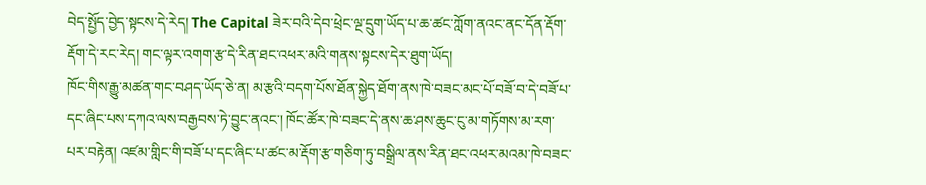བེད་སྤྱོད་བྱེད་སྟངས་དེ་རེད། The Capital ཟེར་བའི་དེབ་ཕྲེང་ལྔ་དྲུག་ཡོད་པ་ཆ་ཚང་ཀློག་ནའང་ནང་དོན་རྡོག་རྡོག་དེ་རང་རེད། གང་ལྟར་འགག་རྩ་དེ་རིན་ཐང་འཕར་མའི་གནས་སྟངས་དེར་ཐུག་ཡོད།
ཁོང་གིས་རྒྱུ་མཚན་གང་བཤད་ཡོད་ཅེ་ན། མ་རྩའི་བདག་པོས་ཐོན་སྐྱེད་ཐོག་ནས་ཁེ་བཟང་མང་པོ་བཟོ་བ་དེ་བཟོ་པ་དང་ཞིང་པས་དཀའ་ལས་བརྒྱབས་ཏེ་བྱུང་ནའང་། ཁོང་ཚོར་ཁེ་བཟང་དེ་ནས་ཆ་ཤས་ཆུང་ངུ་མ་གཏོགས་མ་རག་པར་བརྟེན། འཛམ་གླིང་གི་བཟོ་པ་དང་ཞིང་པ་ཚང་མ་རྡོག་རྩ་གཅིག་ཏུ་བསྒྲིལ་ནས་རིན་ཐང་འཕར་མའམ་ཁེ་བཟང་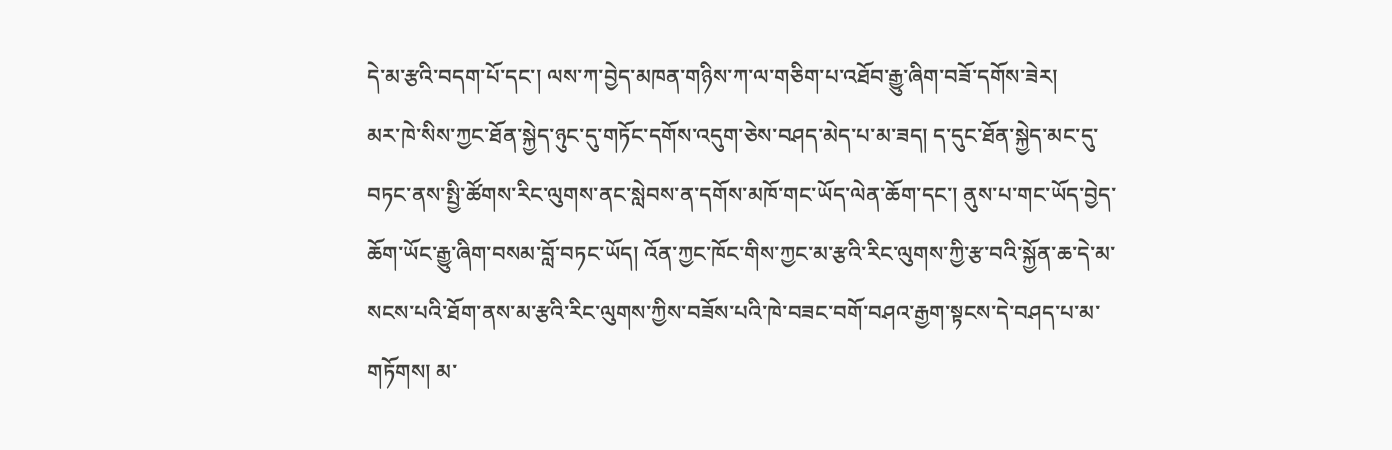དེ་མ་རྩའི་བདག་པོ་དང་། ལས་ཀ་བྱེད་མཁན་གཉིས་ཀ་ལ་གཅིག་པ་འཐོབ་རྒྱུ་ཞིག་བཟོ་དགོས་ཟེར།
མར་ཁེ་སིས་ཀྱང་ཐོན་སྐྱེད་ཉུང་དུ་གཏོང་དགོས་འདུག་ཅེས་བཤད་མེད་པ་མ་ཟད། ད་དུང་ཐོན་སྐྱེད་མང་དུ་བཏང་ནས་སྤྱི་ཚོགས་རིང་ལུགས་ནང་སླེབས་ན་དགོས་མཁོ་གང་ཡོད་ལེན་ཆོག་དང་། ནུས་པ་གང་ཡོད་བྱེད་ཆོག་ཡོང་རྒྱུ་ཞིག་བསམ་བློ་བཏང་ཡོད། འོན་ཀྱང་ཁོང་གིས་ཀྱང་མ་རྩའི་རིང་ལུགས་ཀྱི་རྩ་བའི་སྐྱོན་ཆ་དེ་མ་སངས་པའི་ཐོག་ནས་མ་རྩའི་རིང་ལུགས་ཀྱིས་བཟོས་པའི་ཁེ་བཟང་བགོ་བཤའ་རྒྱག་སྟངས་དེ་བཤད་པ་མ་གཏོགས། མ་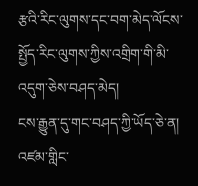རྩའི་རིང་ལུགས་དང་བག་མེད་ལོངས་སྤྱོད་རིང་ལུགས་ཀྱིས་འགྲིག་གི་མི་འདུག་ཅེས་བཤད་མེད།
ངས་རྒྱུན་དུ་གང་བཤད་ཀྱི་ཡོད་ཅེ་ན། འཛམ་གླིང་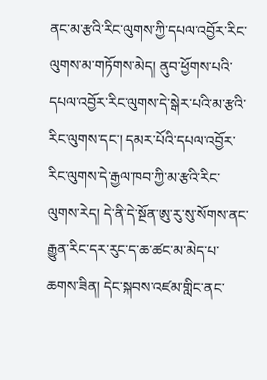ནང་མ་རྩའི་རིང་ལུགས་ཀྱི་དཔལ་འབྱོར་རིང་ལུགས་མ་གཏོགས་མེད། ནུབ་ཕྱོགས་པའི་དཔལ་འབྱོར་རིང་ལུགས་དེ་སྒེར་པའི་མ་རྩའི་རིང་ལུགས་དང་། དམར་པོའི་དཔལ་འབྱོར་རིང་ལུགས་དེ་རྒྱལ་ཁབ་ཀྱི་མ་རྩའི་རིང་ལུགས་རེད། དེ་ནི་དེ་སྔོན་ཨུ་རུ་སུ་སོགས་ནང་རྒྱུན་རིང་དར་རུང་ད་ཆ་ཚང་མ་མེད་པ་ཆགས་ཟིན། དེང་སྐབས་འཛམ་གླིང་ནང་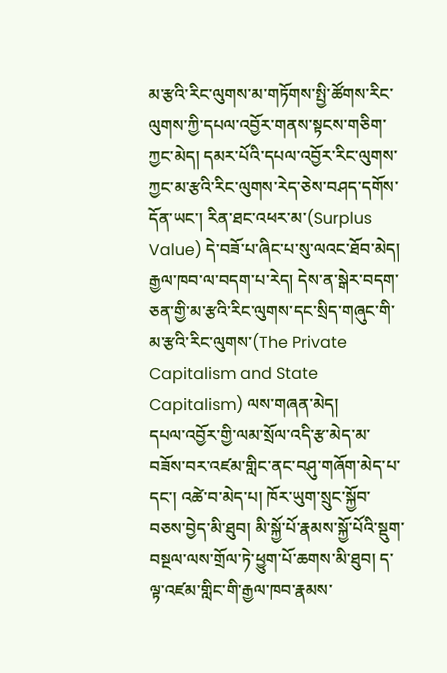མ་རྩའི་རིང་ལུགས་མ་གཏོགས་སྤྱི་ཚོགས་རིང་ལུགས་ཀྱི་དཔལ་འབྱོར་གནས་སྟངས་གཅིག་ཀྱང་མེད། དམར་པོའི་དཔལ་འབྱོར་རིང་ལུགས་ཀྱང་མ་རྩའི་རིང་ལུགས་རེད་ཅེས་བཤད་དགོས་དོན་ཡང་། རིན་ཐང་འཕར་མ་(Surplus Value) དེ་བཟོ་པ་ཞིང་པ་སུ་ལའང་ཐོབ་མེད། རྒྱལ་ཁབ་ལ་བདག་པ་རེད། དེས་ན་སྒེར་བདག་ཅན་གྱི་མ་རྩའི་རིང་ལུགས་དང་སྲིད་གཞུང་གི་མ་རྩའི་རིང་ལུགས་(The Private Capitalism and State Capitalism) ལས་གཞན་མེད།
དཔལ་འབྱོར་གྱི་ལམ་སྲོལ་འདི་རྩ་མེད་མ་བཟོས་བར་འཛམ་གླིང་ནང་བཤུ་གཞོག་མེད་པ་དང་། འཚེ་བ་མེད་པ། ཁོར་ཡུག་སྲུང་སྐྱོབ་བཅས་བྱེད་མི་ཐུབ། མི་སྐྱོ་པོ་རྣམས་སྐྱོ་པོའི་སྡུག་བསྔལ་ལས་གྲོལ་ཏེ་ཕྱུག་པོ་ཆགས་མི་ཐུབ། ད་ལྟ་འཛམ་གླིང་གི་རྒྱལ་ཁབ་རྣམས་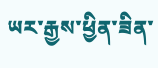ཡར་རྒྱས་ཕྱིན་ཟིན་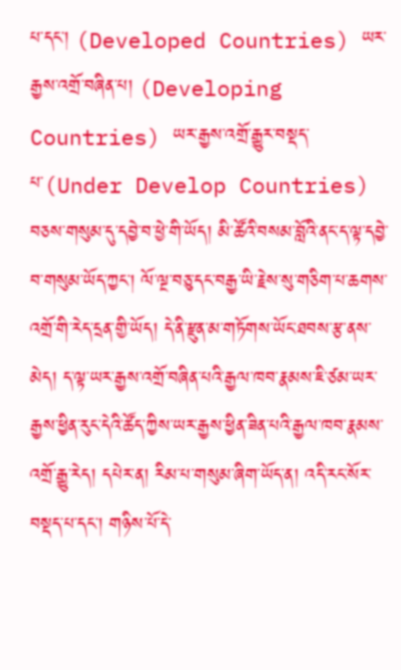པ་དང་། (Developed Countries) ཡར་རྒྱས་འགྲོ་བཞིན་པ། (Developing Countries) ཡར་རྒྱས་འགྲོ་རྒྱུར་བསྡད་པ་(Under Develop Countries) བཅས་གསུམ་དུ་དབྱེ་བ་ཕྱེ་གི་ཡོད། མི་ཚོའི་བསམ་བློའི་ནང་ད་ལྟ་དབྱེ་བ་གསུམ་ཡོད་ཀྱང་། ལོ་ལྔ་བཅུ་དང་བརྒྱ་ཡི་རྗེས་སུ་གཅིག་པ་ཆགས་འགྲོ་གི་རེད་དྲན་གྱི་ཡོད། དེ་ནི་རྫུན་མ་གཏོགས་ཡོང་ཐབས་རྩ་ནས་མེད། ད་ལྟ་ཡར་རྒྱས་འགྲོ་བཞིན་པའི་རྒྱལ་ཁབ་རྣམས་ཇི་ཙམ་ཡར་རྒྱས་ཕྱིན་རུང་དེའི་ཚོད་ཀྱིས་ཡར་རྒྱས་ཕྱིན་ཟིན་པའི་རྒྱལ་ཁབ་རྣམས་འགྲོ་རྒྱུ་རེད། དཔེར་ན། རིམ་པ་གསུམ་ཞིག་ཡོད་ན། འདི་རང་སོར་བསྡད་པ་དང་། གཉིས་པོ་དེ་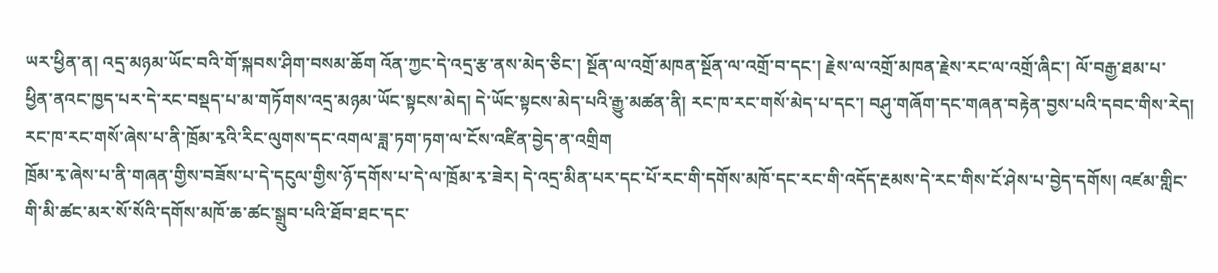ཡར་ཕྱིན་ན། འདྲ་མཉམ་ཡོང་བའི་གོ་སྐབས་ཤིག་བསམ་ཆོག འོན་ཀྱང་དེ་འདྲ་རྩ་ནས་མེད་ཅིང་། སྔོན་ལ་འགྲོ་མཁན་སྔོན་ལ་འགྲོ་བ་དང་། རྗེས་ལ་འགྲོ་མཁན་རྗེས་རང་ལ་འགྲོ་ཞིང་། ལོ་བརྒྱ་ཐམ་པ་ཕྱིན་ནའང་ཁྱད་པར་དེ་རང་བསྡད་པ་མ་གཏོགས་འདྲ་མཉམ་ཡོང་སྟངས་མེད། དེ་ཡོང་སྟངས་མེད་པའི་རྒྱུ་མཚན་ནི། རང་ཁ་རང་གསོ་མེད་པ་དང་། བཤུ་གཞོག་དང་གཞན་བརྟེན་བྱས་པའི་དབང་གིས་རེད། རང་ཁ་རང་གསོ་ཞེས་པ་ནི་ཁྲོམ་རྭའི་རིང་ལུགས་དང་འགལ་ཟླ་ཏག་ཏག་ལ་ངོས་འཛིན་བྱེད་ན་འགྲིག
ཁྲོམ་རྭ་ཞེས་པ་ནི་གཞན་གྱིས་བཟོས་པ་དེ་དངུལ་གྱིས་ཉོ་དགོས་པ་དེ་ལ་ཁྲོམ་རྭ་ཟེར། དེ་འདྲ་མིན་པར་དང་པོ་རང་གི་དགོས་མཁོ་དང་རང་གི་འདོད་རྔམས་དེ་རང་གིས་ངོ་ཤེས་པ་བྱེད་དགོས། འཛམ་གླིང་གི་མི་ཚང་མར་སོ་སོའི་དགོས་མཁོ་ཆ་ཚང་སྒྲུབ་པའི་ཐོབ་ཐང་དང་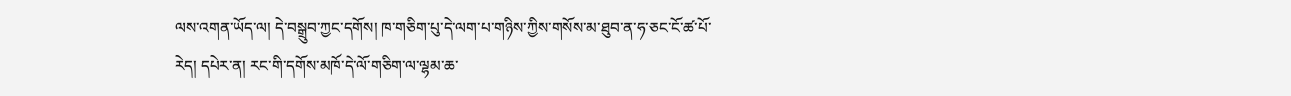ལས་འགན་ཡོད་ལ། དེ་བསྒྲུབ་ཀྱང་དགོས། ཁ་གཅིག་པུ་དེ་ལག་པ་གཉིས་ཀྱིས་གསོས་མ་ཐུབ་ན་ཧ་ཅང་ངོ་ཚ་པོ་རེད། དཔེར་ན། རང་གི་དགོས་མཁོ་དེ་ལོ་གཅིག་ལ་ལྷམ་ཆ་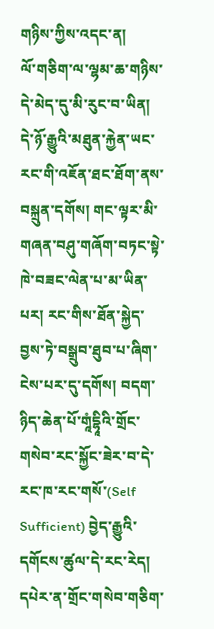གཉིས་ཀྱིས་འདང་ན།
ལོ་གཅིག་ལ་ལྷམ་ཆ་གཉིས་དེ་མེད་དུ་མི་རུང་བ་ཡིན། དེ་ཉོ་རྒྱུའི་མཐུན་རྐྱེན་ཡང་རང་གི་འཇོན་ཐང་ཐོག་ནས་བསྐྲུན་དགོས། གང་ལྟར་མི་གཞན་བཤུ་གཞོག་བཏང་སྟེ་ཁེ་བཟང་ལེན་པ་མ་ཡིན་པར། རང་གིས་ཐོན་སྐྱེད་བྱས་ཏེ་བསྒྲུབ་ཐུབ་པ་ཞིག་ངེས་པར་དུ་དགོས། བདག་ཉིད་ཆེན་པོ་གཱཾདྷཱིའི་གྲོང་གསེབ་རང་སྐྱོང་ཟེར་བ་དེ་རང་ཁ་རང་གསོ་(Self Sufficient) བྱེད་རྒྱུའི་དགོངས་ཚུལ་དེ་རང་རེད། དཔེར་ན་གྲོང་གསེབ་གཅིག་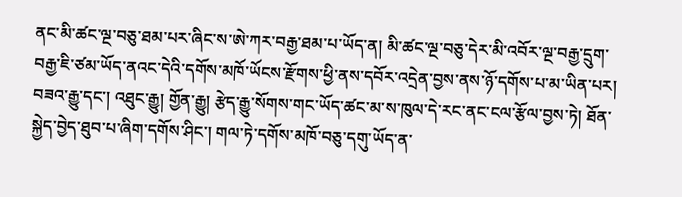ནང་མི་ཚང་ལྔ་བཅུ་ཐམ་པར་ཞིང་ས་ཨེ་ཀར་བརྒྱ་ཐམ་པ་ཡོད་ན། མི་ཚང་ལྔ་བཅུ་དེར་མི་འབོར་ལྔ་བརྒྱ་དྲུག་བརྒྱ་ཇི་ཙམ་ཡོད་ནའང་དེའི་དགོས་མཁོ་ཡོངས་རྫོགས་ཕྱི་ནས་དབོར་འདྲེན་བྱས་ནས་ཉོ་དགོས་པ་མ་ཡིན་པར། བཟའ་རྒྱུ་དང་། འཐུང་རྒྱུ། གྱོན་རྒྱུ། རྩེད་རྒྱུ་སོགས་གང་ཡོད་ཚང་མ་ས་ཁུལ་དེ་རང་ནང་ངལ་རྩོལ་བྱས་ཏེ། ཐོན་སྐྱེད་བྱེད་ཐུབ་པ་ཞིག་དགོས་ཤིང་། གལ་ཏེ་དགོས་མཁོ་བཅུ་དགུ་ཡོད་ན་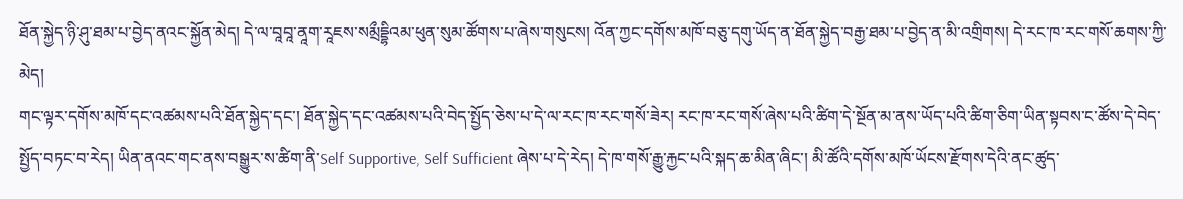ཐོན་སྐྱེད་ཉི་ཤུ་ཐམ་པ་བྱེད་ནའང་སྐྱོན་མེད། དེ་ལ་བཱབཱ་ནཱག་རཱཇས་སམྲྀདྡྷིའམ་ཕུན་སུམ་ཚོགས་པ་ཞེས་གསུངས། འོན་ཀྱང་དགོས་མཁོ་བཅུ་དགུ་ཡོད་ན་ཐོན་སྐྱེད་བརྒྱ་ཐམ་པ་བྱེད་ན་མི་འགྲིགས། དེ་རང་ཁ་རང་གསོ་ཆགས་ཀྱི་མེད།
གང་ལྟར་དགོས་མཁོ་དང་འཚམས་པའི་ཐོན་སྐྱེད་དང་། ཐོན་སྐྱེད་དང་འཚམས་པའི་བེད་སྤྱོད་ཅེས་པ་དེ་ལ་རང་ཁ་རང་གསོ་ཟེར། རང་ཁ་རང་གསོ་ཞེས་པའི་ཚིག་དེ་སྔོན་མ་ནས་ཡོད་པའི་ཚིག་ཅིག་ཡིན་སྟབས་ང་ཚོས་དེ་བེད་སྤྱོད་བཏང་བ་རེད། ཡིན་ནའང་གང་ནས་བསྒྱུར་ས་ཚིག་ནི་Self Supportive, Self Sufficient ཞེས་པ་དེ་རེད། དེ་ཁ་གསོ་རྒྱུ་རྐྱང་པའི་སྐད་ཆ་མིན་ཞིང་། མི་ཚོའི་དགོས་མཁོ་ཡོངས་རྫོགས་དེའི་ནང་ཚུད་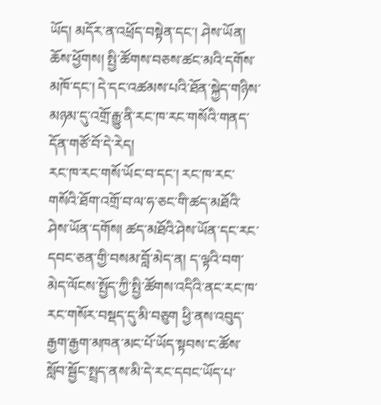ཡོད། མདོར་ན་འཕྲོད་བསྟེན་དང་། ཤེས་ཡོན། ཆོས་ཕྱོགས། སྤྱི་ཚོགས་བཅས་ཚང་མའི་དགོས་མཁོ་དང་། དེ་དང་འཚམས་པའི་ཐོན་སྐྱེད་གཉིས་མཉམ་དུ་འགྲོ་རྒྱུ་ནི་རང་ཁ་རང་གསོའི་གནད་དོན་གཙོ་བོ་དེ་རེད།
རང་ཁ་རང་གསོ་ཡོང་བ་དང་། རང་ཁ་རང་གསོའི་ཐོག་འགྲོ་བ་ལ་ཧ་ཅང་གི་ཚད་མཐོའི་ཤེས་ཡོན་དགོས། ཚད་མཐོའི་ཤེས་ཡོན་དང་རང་དབང་ཅན་གྱི་བསམ་བློ་མེད་ན། ད་ལྟའི་བག་མེད་ལོངས་སྤྱོད་ཀྱི་སྤྱི་ཚོགས་འདིའི་ནང་རང་ཁ་རང་གསོར་བསྡད་དུ་མི་བཅུག ཕྱི་ནས་འབུད་རྒྱག་རྒྱག་མཁན་མང་པོ་ཡོད་སྟབས་ང་ཚོས་སློབ་སྦྱོང་སྤྲད་ནས་མི་དེ་རང་དབང་ཡོད་པ་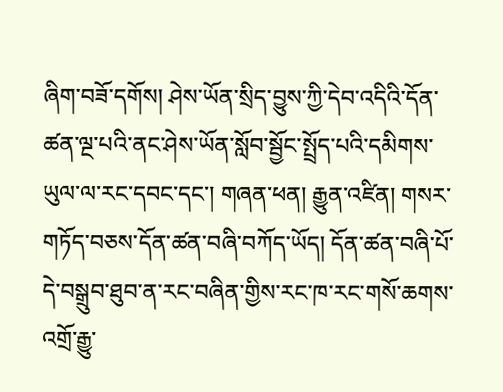ཞིག་བཟོ་དགོས། ཤེས་ཡོན་སྲིད་བྱུས་ཀྱི་དེབ་འདིའི་དོན་ཚན་ལྔ་པའི་ནང་ཤེས་ཡོན་སློབ་སྦྱོང་སྤྲོད་པའི་དམིགས་ཡུལ་ལ་རང་དབང་དང་། གཞན་ཕན། རྒྱུན་འཛིན། གསར་གཏོད་བཅས་དོན་ཚན་བཞི་བཀོད་ཡོད། དོན་ཚན་བཞི་པོ་དེ་བསྒྲུབ་ཐུབ་ན་རང་བཞིན་གྱིས་རང་ཁ་རང་གསོ་ཆགས་འགྲོ་རྒྱུ་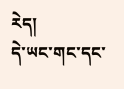རེད།
དེ་ཡང་གང་དང་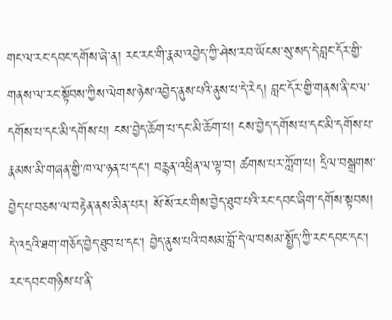གང་ལ་རང་དབང་དགོས་ཞེ་ན། རང་རང་གི་རྣམ་འབྱེད་ཀྱི་ཤེས་རབ་ཡོངས་སུ་སད་དེ་བླང་དོར་གྱི་གནས་ལ་རང་སྟོབས་ཀྱིས་ལེགས་ཉེས་འབྱེད་ནུས་པའི་ནུས་པ་དེ་རེད། བླང་དོར་གྱི་གནས་ནི་ང་ལ་དགོས་པ་དང་མི་དགོས་པ། ངས་བྱེད་ཆོག་པ་དང་མི་ཆོག་པ། ངས་བྱེད་དགོས་པ་དང་མི་དགོས་པ་རྣམས་མི་གཞན་གྱི་ཁ་ལ་ཉན་པ་དང་། བརྙན་འཕྲིན་ལ་ལྟ་བ། ཚགས་པར་ཀློག་པ། དྲིལ་བསྒྲགས་བྱེད་པ་བཅས་ལ་བརྟེན་ནས་མིན་པར། སོ་སོ་རང་གིས་བྱེད་ཐུབ་པའི་རང་དབང་ཞིག་དགོས་སྟབས། དེ་འདྲའི་ཐག་གཅོད་བྱེད་ཐུབ་པ་དང་། བྱེད་ནུས་པའི་བསམ་བློ་དེ་ལ་བསམ་སྤྱོད་ཀྱི་རང་དབང་དང་། རང་དབང་གཉིས་པ་ནི་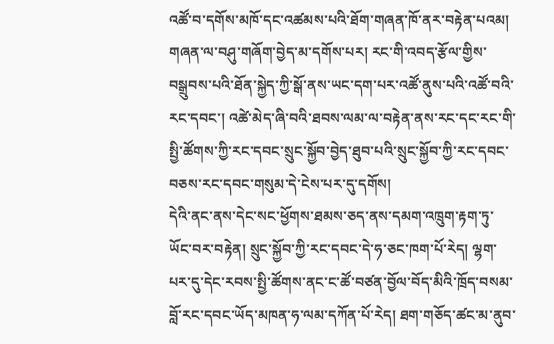འཚོ་བ་དགོས་མཁོ་དང་འཚམས་པའི་ཐོག་གཞན་ཁོ་ནར་བརྟེན་པའམ། གཞན་ལ་བཤུ་གཞོག་བྱེད་མ་དགོས་པར། རང་གི་འབད་རྩོལ་གྱིས་བསྒྲུབས་པའི་ཐོན་སྐྱེད་ཀྱི་སྒོ་ནས་ཡང་དག་པར་འཚོ་ནུས་པའི་འཚོ་བའི་རང་དབང་། འཚེ་མེད་ཞི་བའི་ཐབས་ལམ་ལ་བརྟེན་ནས་རང་དང་རང་གི་སྤྱི་ཚོགས་ཀྱི་རང་དབང་སྲུང་སྐྱོབ་བྱེད་ཐུབ་པའི་སྲུང་སྐྱོབ་ཀྱི་རང་དབང་བཅས་རང་དབང་གསུམ་དེ་ངེས་པར་དུ་དགོས།
དེའི་ནང་ནས་དེང་སང་ཕྱོགས་ཐམས་ཅད་ནས་དམག་འཁྲུག་རྟག་ཏུ་ཡོང་བར་བརྟེན། སྲུང་སྐྱོབ་ཀྱི་རང་དབང་དེ་ཧ་ཅང་ཁག་པོ་རེད། ལྷག་པར་དུ་དེང་རབས་སྤྱི་ཚོགས་ནང་ང་ཚོ་བཙན་བྱོལ་བོད་མིའི་ཁྲོད་བསམ་བློ་རང་དབང་ཡོད་མཁན་ཧ་ལམ་དཀོན་པོ་རེད། ཐག་གཅོད་ཚང་མ་ནུབ་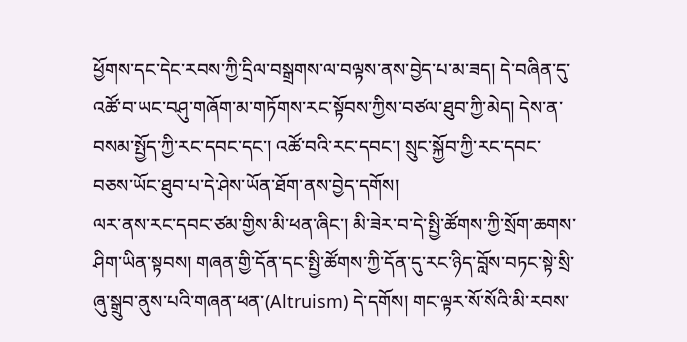ཕྱོགས་དང་དེང་རབས་ཀྱི་དྲིལ་བསྒྲགས་ལ་བལྟས་ནས་བྱེད་པ་མ་ཟད། དེ་བཞིན་དུ་འཚོ་བ་ཡང་བཤུ་གཞོག་མ་གཏོགས་རང་སྟོབས་ཀྱིས་བཙལ་ཐུབ་ཀྱི་མེད། དེས་ན་བསམ་སྤྱོད་ཀྱི་རང་དབང་དང་། འཚོ་བའི་རང་དབང་། སྲུང་སྐྱོབ་ཀྱི་རང་དབང་བཅས་ཡོང་ཐུབ་པ་དེ་ཤེས་ཡོན་ཐོག་ནས་བྱེད་དགོས།
ལར་ནས་རང་དབང་ཙམ་གྱིས་མི་ཕན་ཞིང་། མི་ཟེར་བ་དེ་སྤྱི་ཚོགས་ཀྱི་སྲོག་ཆགས་ཤིག་ཡིན་སྟབས། གཞན་གྱི་དོན་དང་སྤྱི་ཚོགས་ཀྱི་དོན་དུ་རང་ཉིད་བློས་བཏང་སྟེ་སྲི་ཞུ་སྒྲུབ་ནུས་པའི་གཞན་ཕན་(Altruism) དེ་དགོས། གང་ལྟར་སོ་སོའི་མི་རབས་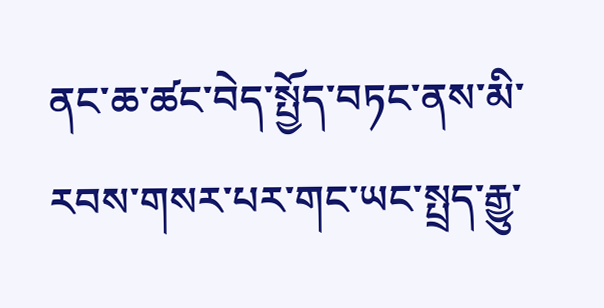ནང་ཆ་ཚང་བེད་སྤྱོད་བཏང་ནས་མི་རབས་གསར་པར་གང་ཡང་སྤྲད་རྒྱུ་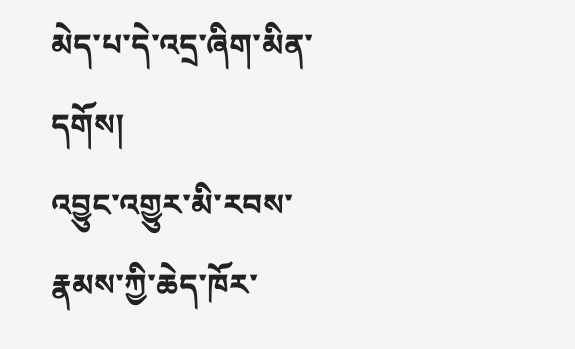མེད་པ་དེ་འདྲ་ཞིག་མིན་དགོས།
འབྱུང་འགྱུར་མི་རབས་རྣམས་ཀྱི་ཆེད་ཁོར་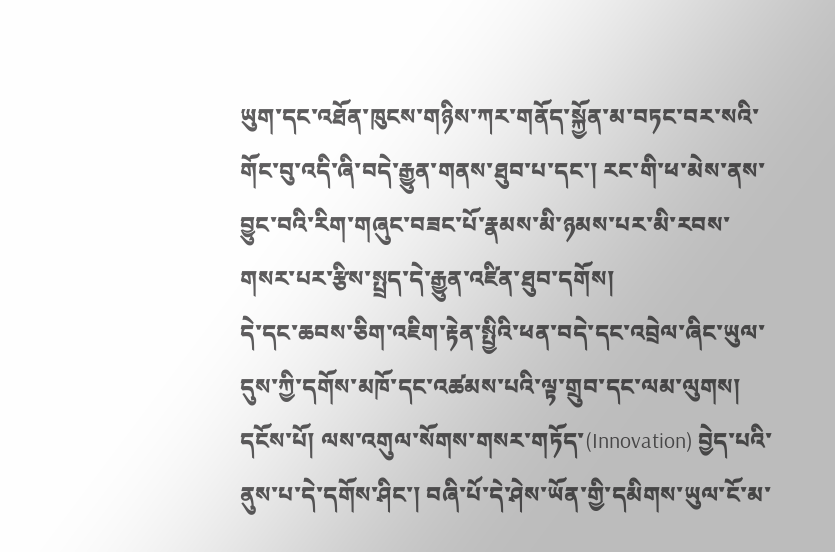ཡུག་དང་འཐོན་ཁུངས་གཉིས་ཀར་གནོད་སྐྱོན་མ་བཏང་བར་སའི་གོང་བུ་འདི་ཞི་བདེ་རྒྱུན་གནས་ཐུབ་པ་དང་། རང་གི་ཕ་མེས་ནས་བྱུང་བའི་རིག་གཞུང་བཟང་པོ་རྣམས་མི་ཉམས་པར་མི་རབས་གསར་པར་རྩིས་སྤྲད་དེ་རྒྱུན་འཛིན་ཐུབ་དགོས།
དེ་དང་ཆབས་ཅིག་འཇིག་རྟེན་སྤྱིའི་ཕན་བདེ་དང་འབྲེལ་ཞིང་ཡུལ་དུས་ཀྱི་དགོས་མཁོ་དང་འཚམས་པའི་ལྟ་གྲུབ་དང་ལམ་ལུགས། དངོས་པོ། ལས་འགུལ་སོགས་གསར་གཏོད་(Innovation) བྱེད་པའི་ནུས་པ་དེ་དགོས་ཤིང་། བཞི་པོ་དེ་ཤེས་ཡོན་གྱི་དམིགས་ཡུལ་ངོ་མ་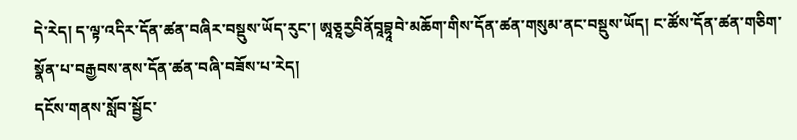དེ་རེད། ད་ལྟ་འདིར་དོན་ཚན་བཞིར་བསྡུས་ཡོད་རུང་། ཨཱཅཱརྱབིནོབཱབྷཱབེ་མཆོག་གིས་དོན་ཚན་གསུམ་ནང་བསྡུས་ཡོད། ང་ཚོས་དོན་ཚན་གཅིག་སྣོན་པ་བརྒྱབས་ནས་དོན་ཚན་བཞི་བཟོས་པ་རེད།
དངོས་གནས་སློབ་སྦྱོང་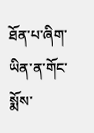ཐོན་པ་ཞིག་ཡིན་ན་གོང་སྨོས་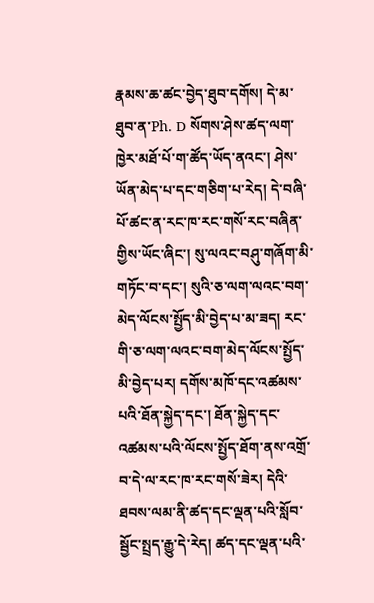རྣམས་ཆ་ཚང་བྱེད་ཐུབ་དགོས། དེ་མ་ཐུབ་ན་Ph. D སོགས་ཤེས་ཚད་ལག་ཁྱེར་མཐོ་པོ་ག་ཚོད་ཡོད་ནའང་། ཤེས་ཡོན་མེད་པ་དང་གཅིག་པ་རེད། དེ་བཞི་པོ་ཚང་ན་རང་ཁ་རང་གསོ་རང་བཞིན་གྱིས་ཡོང་ཞིང་། སུ་ལའང་བཤུ་གཞོག་མི་གཏོང་བ་དང་། སུའི་ཅ་ལག་ལའང་བག་མེད་ལོངས་སྤྱོད་མི་བྱེད་པ་མ་ཟད། རང་གི་ཅ་ལག་ལའང་བག་མེད་ལོངས་སྤྱོད་མི་བྱེད་པར། དགོས་མཁོ་དང་འཚམས་པའི་ཐོན་སྐྱེད་དང་། ཐོན་སྐྱེད་དང་འཚམས་པའི་ལོངས་སྤྱོད་ཐོག་ནས་འགྲོ་བ་དེ་ལ་རང་ཁ་རང་གསོ་ཟེར། དེའི་ཐབས་ལམ་ནི་ཚད་དང་ལྡན་པའི་སློབ་སྦྱོང་སྤྲད་རྒྱུ་དེ་རེད། ཚད་དང་ལྡན་པའི་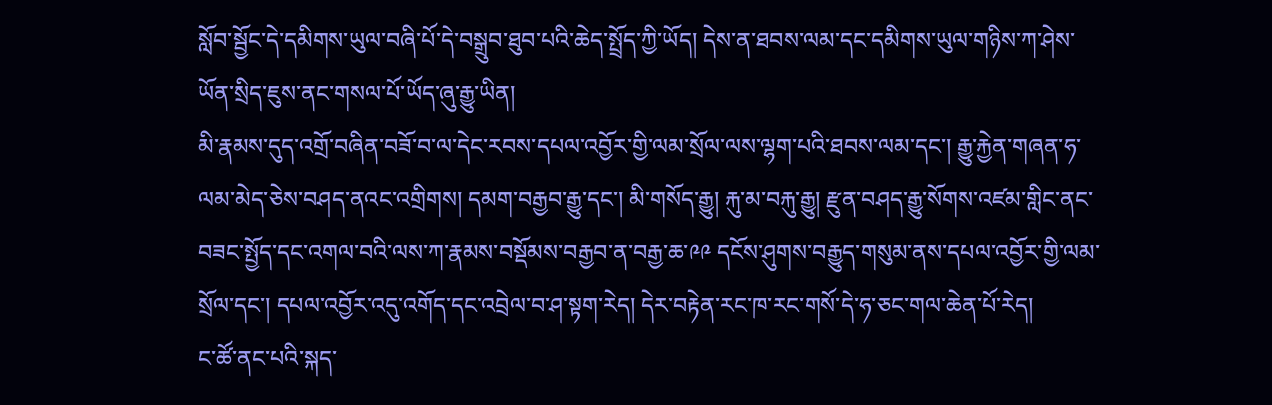སློབ་སྦྱོང་དེ་དམིགས་ཡུལ་བཞི་པོ་དེ་བསྒྲུབ་ཐུབ་པའི་ཆེད་སྤྲོད་ཀྱི་ཡོད། དེས་ན་ཐབས་ལམ་དང་དམིགས་ཡུལ་གཉིས་ཀ་ཤེས་ཡོན་སྲིད་ཇུས་ནང་གསལ་པོ་ཡོད་ཞུ་རྒྱུ་ཡིན།
མི་རྣམས་དུད་འགྲོ་བཞིན་བཟོ་བ་ལ་དེང་རབས་དཔལ་འབྱོར་གྱི་ལམ་སྲོལ་ལས་ལྷག་པའི་ཐབས་ལམ་དང་། རྒྱུ་རྐྱེན་གཞན་ཧ་ལམ་མེད་ཅེས་བཤད་ནའང་འགྲིགས། དམག་བརྒྱབ་རྒྱུ་དང་། མི་གསོད་རྒྱུ། རྐུ་མ་བརྐུ་རྒྱུ། རྫུན་བཤད་རྒྱུ་སོགས་འཛམ་གླིང་ནང་བཟང་སྤྱོད་དང་འགལ་བའི་ལས་ཀ་རྣམས་བསྡོམས་བརྒྱབ་ན་བརྒྱ་ཆ་༩༩ དངོས་ཤུགས་བརྒྱུད་གསུམ་ནས་དཔལ་འབྱོར་གྱི་ལམ་སྲོལ་དང་། དཔལ་འབྱོར་འདུ་འགོད་དང་འབྲེལ་བ་ཤ་སྟག་རེད། དེར་བརྟེན་རང་ཁ་རང་གསོ་དེ་ཧ་ཅང་གལ་ཆེན་པོ་རེད།
ང་ཚོ་ནང་པའི་སྐད་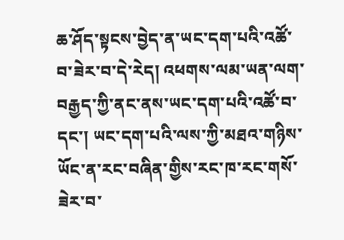ཆ་ཤོད་སྟངས་བྱེད་ན་ཡང་དག་པའི་འཚོ་བ་ཟེར་བ་དེ་རེད། འཕགས་ལམ་ཡན་ལག་བརྒྱད་ཀྱི་ནང་ནས་ཡང་དག་པའི་འཚོ་བ་དང་། ཡང་དག་པའི་ལས་ཀྱི་མཐའ་གཉིས་ཡོང་ན་རང་བཞིན་གྱིས་རང་ཁ་རང་གསོ་ཟེར་བ་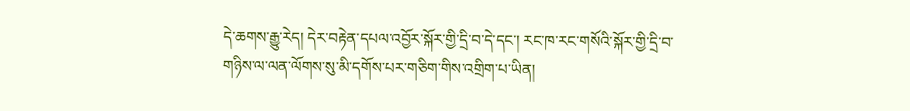དེ་ཆགས་རྒྱུ་རེད། དེར་བརྟེན་དཔལ་འབྱོར་སྐོར་གྱི་དྲི་བ་དེ་དང་། རང་ཁ་རང་གསོའི་སྐོར་གྱི་དྲི་བ་གཉིས་ལ་ལན་ལོགས་སུ་མི་དགོས་པར་གཅིག་གིས་འགྲིག་པ་ཡིན།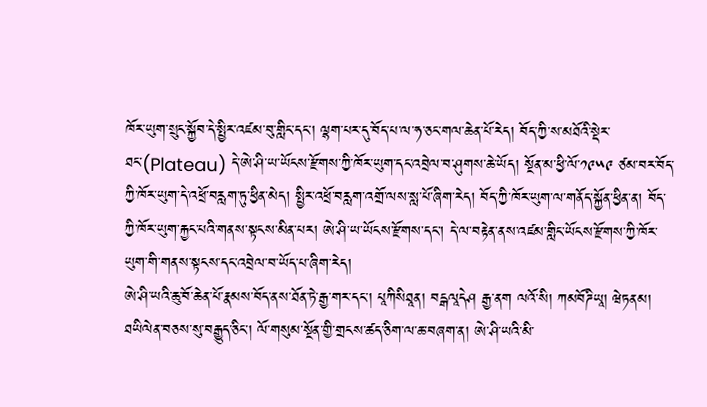ཁོར་ཡུག་སྲུང་སྐྱོབ་དེ་སྤྱིར་འཛམ་བུ་གླིང་དང་། ལྷག་པར་དུ་བོད་པ་ལ་ཧ་ཅང་གལ་ཆེན་པོ་རེད། བོད་ཀྱི་ས་མཐོའི་སྡེར་ཐང་(Plateau) དེ་ཨེ་ཤི་ཡ་ཡོངས་རྫོགས་ཀྱི་ཁོར་ཡུག་དང་འབྲེལ་བ་ཤུགས་ཆེ་ཡོད། སྔོན་མ་ཕྱི་ལོ་༡༩༥༩ ཙམ་བར་བོད་ཀྱི་ཁོར་ཡུག་དེ་འཕྲོ་བརླག་ཏུ་ཕྱིན་མེད། སྤྱིར་འཕྲོ་བརླག་འགྲོ་ལས་སླ་པོ་ཞིག་རེད། བོད་ཀྱི་ཁོར་ཡུག་ལ་གནོད་སྐྱོན་ཕྱིན་ན། བོད་ཀྱི་ཁོར་ཡུག་རྐྱང་པའི་གནས་སྟངས་མིན་པར། ཨེ་ཤི་ཡ་ཡོངས་རྫོགས་དང་། དེ་ལ་བརྟེན་ནས་འཛམ་གླིང་ཡོངས་རྫོགས་ཀྱི་ཁོར་ཡུག་གི་གནས་སྟངས་དང་འབྲེལ་བ་ཡོད་པ་ཞིག་རེད།
ཨེ་ཤི་ཡའི་ཆུ་བོ་ཆེན་པོ་རྣམས་བོད་ནས་ཐོན་ཏེ་རྒྱ་གར་དང་། པཱཀིསིཐཱན། བངྒལཱདེཤ རྒྱ་ནག ལའོ་སི། ཀམབོཌིཡཱ། ཝེཏནམ། ཐཡིལེན་བཅས་སུ་བརྒྱུད་ཅིང་། ལོ་གསུམ་སྔོན་གྱི་གྲངས་ཚད་ཅིག་ལ་ཆ་བཞག་ན། ཨེ་ཤི་ཡའི་མི་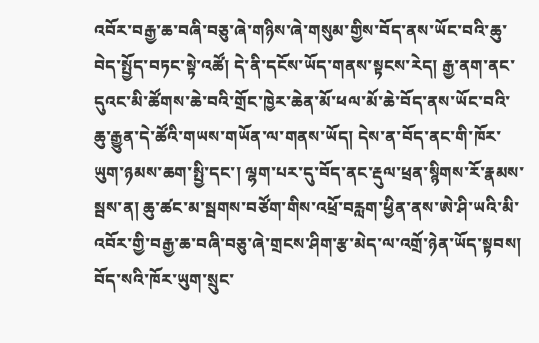འབོར་བརྒྱ་ཆ་བཞི་བཅུ་ཞེ་གཉིས་ཞེ་གསུམ་གྱིས་བོད་ནས་ཡོང་བའི་ཆུ་བེད་སྤྱོད་བཏང་སྟེ་འཚོ། དེ་ནི་དངོས་ཡོད་གནས་སྟངས་རེད། རྒྱ་ནག་ནང་དུའང་མི་ཚོགས་ཆེ་བའི་གྲོང་ཁྱེར་ཆེན་མོ་ཕལ་མོ་ཆེ་བོད་ནས་ཡོང་བའི་ཆུ་རྒྱུན་དེ་ཚོའི་གཡས་གཡོན་ལ་གནས་ཡོད། དེས་ན་བོད་ནང་གི་ཁོར་ཡུག་ཉམས་ཆག་སྤྱི་དང་། ལྷག་པར་དུ་བོད་ནང་རྡུལ་ཕྲན་སྙིགས་རོ་རྣམས་སྦས་ན། ཆུ་ཚང་མ་སྦགས་བཙོག་གིས་འཕྲོ་བརླག་ཕྱིན་ནས་ཨེ་ཤི་ཡའི་མི་འབོར་གྱི་བརྒྱ་ཆ་བཞི་བཅུ་ཞེ་གྲངས་ཤིག་རྩ་མེད་ལ་འགྲོ་ཉེན་ཡོད་སྟབས། བོད་སའི་ཁོར་ཡུག་སྲུང་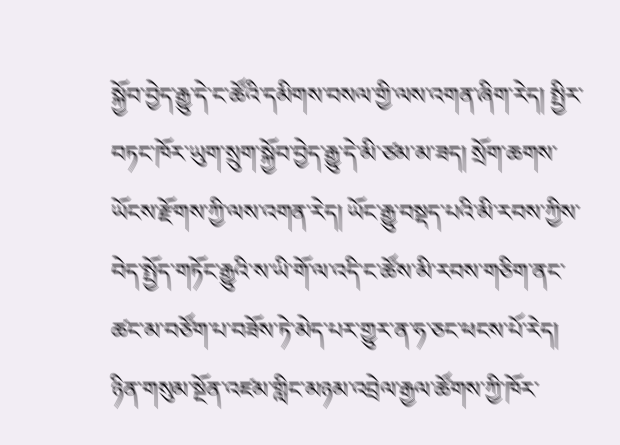སྐྱོབ་བྱེད་རྒྱུ་དེ་ང་ཚོའི་དམིགས་བསལ་གྱི་ལས་འགན་ཞིག་རེད། སྤྱིར་བཏང་ཁོར་ཡུག་སྲུག་སྐྱོབ་བྱེད་རྒྱུ་དེ་མི་ཙམ་མ་ཟད། སྲོག་ཆགས་ཡོངས་རྫོགས་ཀྱི་ལས་འགན་རེད། ཡོང་རྒྱུ་བསྡད་པའི་མི་རབས་ཀྱིས་བེད་སྤྱོད་གཏོང་རྒྱུའི་ས་ཡི་གོ་ལ་འདི་ང་ཚོས་མི་རབས་གཅིག་ནང་ཚང་མ་བཙོག་པ་བཟོས་ཏེ་མེད་པར་གྱུར་ན་ཧ་ཅང་ཕངས་པོ་རེད།
ཉིན་གསུམ་སྔོན་འཛམ་གླིང་མཉམ་འབྲེལ་རྒྱལ་ཚོགས་ཀྱི་ཁོར་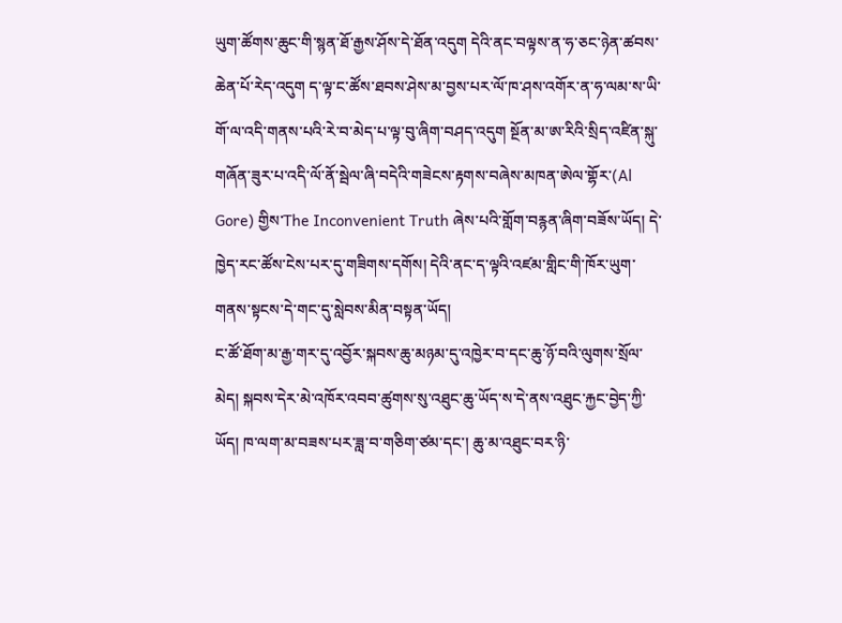ཡུག་ཚོགས་ཆུང་གི་སྙན་ཐོ་རྒྱས་ཤོས་དེ་ཐོན་འདུག དེའི་ནང་བལྟས་ན་ཧ་ཅང་ཉེན་ཚབས་ཆེན་པོ་རེད་འདུག ད་ལྟ་ང་ཚོས་ཐབས་ཤེས་མ་བྱས་པར་ལོ་ཁ་ཤས་འགོར་ན་ཧ་ལམ་ས་ཡི་གོ་ལ་འདི་གནས་པའི་རེ་བ་མེད་པ་ལྟ་བུ་ཞིག་བཤད་འདུག སྔོན་མ་ཨ་རིའི་སྲིད་འཛིན་སྐུ་གཞོན་ཟུར་པ་འདི་ལོ་ནོ་སྦེལ་ཞི་བདེའི་གཟེངས་རྟགས་བཞེས་མཁན་ཨེལ་གྷོར་(Al Gore) གྱིས་The Inconvenient Truth ཞེས་པའི་གློག་བརྙན་ཞིག་བཟོས་ཡོད། དེ་ཁྱེད་རང་ཚོས་ངེས་པར་དུ་གཟིགས་དགོས། དེའི་ནང་ད་ལྟའི་འཛམ་གླིང་གི་ཁོར་ཡུག་གནས་སྟངས་དེ་གང་དུ་སླེབས་མིན་བསྟན་ཡོད།
ང་ཚོ་ཐོག་མ་རྒྱ་གར་དུ་འབྱོར་སྐབས་ཆུ་མཉམ་དུ་འཁྱེར་བ་དང་ཆུ་ཉོ་བའི་ལུགས་སྲོལ་མེད། སྐབས་དེར་མེ་འཁོར་འབབ་ཚུགས་སུ་འཐུང་ཆུ་ཡོད་ས་དེ་ནས་འཐུང་རྐྱང་བྱེད་ཀྱི་ཡོད། ཁ་ལག་མ་བཟས་པར་ཟླ་བ་གཅིག་ཙམ་དང་། ཆུ་མ་འཐུང་བར་ཉི་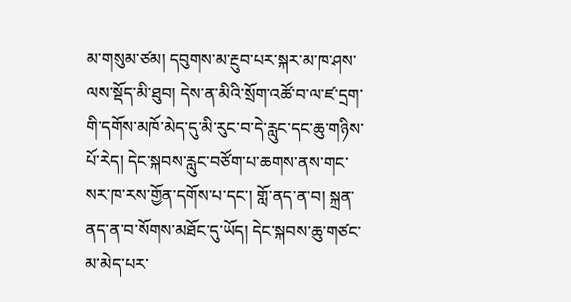མ་གསུམ་ཙམ། དབུགས་མ་རྔུབ་པར་སྐར་མ་ཁ་ཤས་ལས་སྡོད་མི་ཐུབ། དེས་ན་མིའི་སྲོག་འཚོ་བ་ལ་ཛ་དྲག་གི་དགོས་མཁོ་མེད་དུ་མི་རུང་བ་དེ་རླུང་དང་ཆུ་གཉིས་པོ་རེད། དེང་སྐབས་རླུང་བཙོག་པ་ཆགས་ནས་གང་སར་ཁ་རས་གྱོན་དགོས་པ་དང་། གློ་ནད་ན་བ། སྐྲན་ནད་ན་བ་སོགས་མཐོང་དུ་ཡོད། དེང་སྐབས་ཆུ་གཙང་མ་མེད་པར་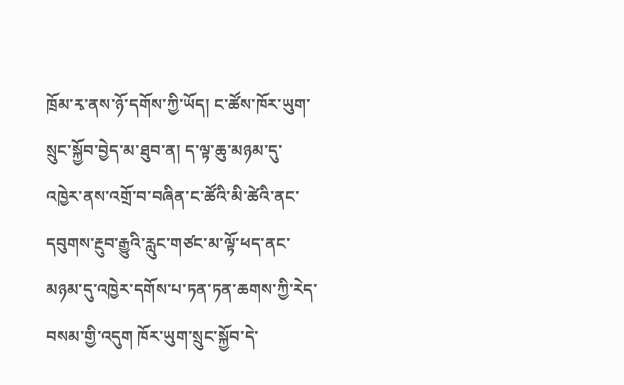ཁྲོམ་རྭ་ནས་ཉོ་དགོས་ཀྱི་ཡོད། ང་ཚོས་ཁོར་ཡུག་སྲུང་སྐྱོབ་བྱེད་མ་ཐུབ་ན། ད་ལྟ་ཆུ་མཉམ་དུ་འཁྱེར་ནས་འགྲོ་བ་བཞིན་ང་ཚོའི་མི་ཚེའི་ནང་དབུགས་རྔུབ་རྒྱུའི་རླུང་གཙང་མ་ལྟོ་ཕད་ནང་
མཉམ་དུ་འཁྱེར་དགོས་པ་ཏན་ཏན་ཆགས་ཀྱི་རེད་བསམ་གྱི་འདུག ཁོར་ཡུག་སྲུང་སྐྱོབ་དེ་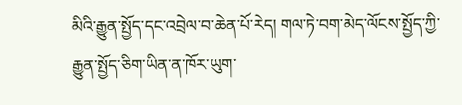མིའི་རྒྱུན་སྤྱོད་དང་འབྲེལ་བ་ཆེན་པོ་རེད། གལ་ཏེ་བག་མེད་ལོངས་སྤྱོད་ཀྱི་རྒྱུན་སྤྱོད་ཅིག་ཡིན་ན་ཁོར་ཡུག་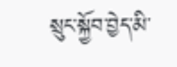སྲུང་སྐྱོབ་བྱེད་མི་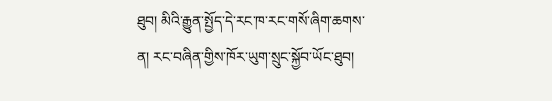ཐུབ། མིའི་རྒྱུན་སྤྱོད་དེ་རང་ཁ་རང་གསོ་ཞིག་ཆགས་ན། རང་བཞིན་གྱིས་ཁོར་ཡུག་སྲུང་སྐྱོབ་ཡོང་ཐུབ།